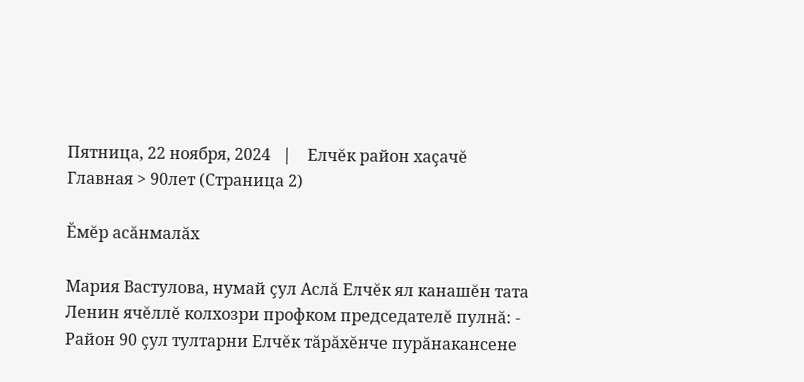Пятница, 22 ноября, 2024   |    Елчĕк район хаçачĕ
Главная > 90лет (Страница 2)

Ĕмĕр асăнмалăх

Мария Вастулова, нумай çул Аслă Елчĕк ял канашĕн тата Ленин ячĕллĕ колхозри профком председателĕ пулнă: - Район 90 çул тултарни Елчĕк тăрăхĕнче пурăнакансене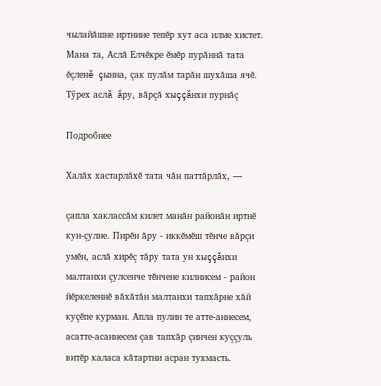чылайăшне иртнине тепĕр хут аса илме хистет. Мана та, Аслă Елчĕкре ĕмĕр пурăннă тата ĕçленĕ çынна, çак пулăм тарăн шухăша ячĕ. Тỹрех аслă ăру, вăрçă хыççăнхи пурнăç

Подробнее

Халăх хастарлăхĕ тата чăн паттăрлăх, —

çапла хаклассăм килет манăн районăн иртнĕ кун-çулне. Пирĕн ăру - иккĕмĕш тĕнче вăрçи умĕн, аслă хирĕç тăру тата ун хыççăнхи малтанхи çулсенче тĕнчене килнисем - район йĕркеленнĕ вăхăтăн малтанхи тапхăрне хăй куçĕпе курман. Апла пулин те атте-аннесем, асатте-асаннесем çав тапхăр çинчен куççуль витĕр каласа кăтартни асран тухмасть.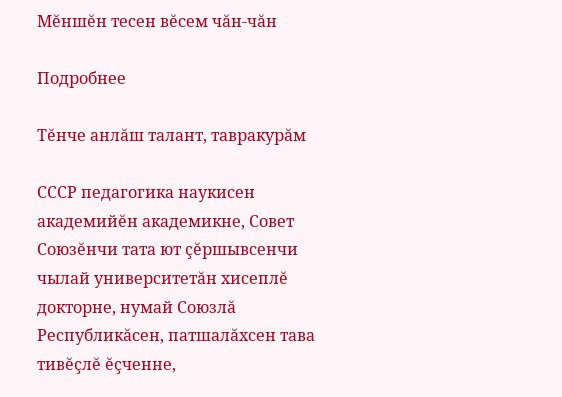Мĕншĕн тесен вĕсем чăн-чăн

Подробнее

Тĕнче анлăш талант, тавракурăм

СССР педагогика наукисен академийĕн академикне, Совет Союзĕнчи тата ют çĕршывсенчи чылай университетăн хисеплĕ докторне, нумай Союзлă Республикăсен, патшалăхсен тава тивĕçлĕ ĕçченне,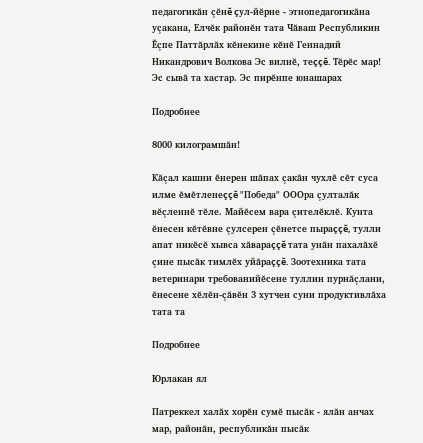педагогикăн çĕнĕ çул-йĕрне - этнопедагогикăна уçакана, Елчĕк районĕн тата Чăваш Республикин Ĕçпе Паттăрлăх кĕнекине кĕнĕ Геннадий Никандрович Волкова Эс вилнĕ, теççĕ. Тĕрĕс мар! Эс сывă та хастар. Эс пирĕнпе юнашарах

Подробнее

8000 килограмшăн!

Кăçал кашни ĕнерен шăпах çакăн чухлĕ сĕт суса илме ĕмĕтленеççĕ "Победа" ОООра çулталăк вĕçленнĕ тĕле. Майĕсем вара çителĕклĕ. Кунта ĕнесен кĕтĕвне çулсерен çĕнетсе пыраççĕ, тулли апат никĕсĕ хывса хăвараççĕ тата унăн пахалăхĕ çине пысăк тимлĕх уйăраççĕ. Зоотехника тата ветеринари требованийĕсене туллин пурнăçлани, ĕнесене хĕлĕн-çăвĕн 3 хутчен суни продуктивлăха тата та

Подробнее

Юрлакан ял

Патреккел халăх хорĕн сумĕ пысăк - ялăн анчах мар, районăн, республикăн пысăк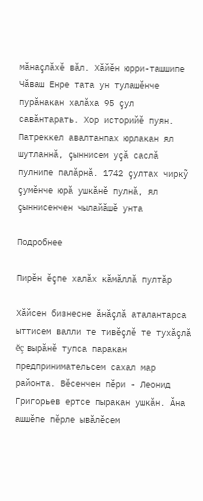мăнаçлăхĕ вăл. Хăйĕн юрри-ташшипе Чăваш Енре тата ун тулашĕнче пурăнакан халăха 95 çул савăнтарать. Хор историйĕ пуян. Патреккел авалтанпах юрлакан ял шутланнă, çыннисем уçă саслă пулнипе палăрнă. 1742 çултах чиркỹ çумĕнче юрă ушкăнĕ пулнă, ял çыннисенчен чылайăшĕ унта

Подробнее

Пирĕн ĕçпе халăх кăмăллă пултăр

Хăйсен бизнесне ăнăçлă аталантарса ыттисем валли те тивĕçлĕ те тухăçлă ĕç вырăнĕ тупса паракан предпринимательсем сахал мар районта. Вĕсенчен пĕри - Леонид Григорьев ертсе пыракан ушкăн. Ăна ашшĕпе пĕрле ывăлĕсем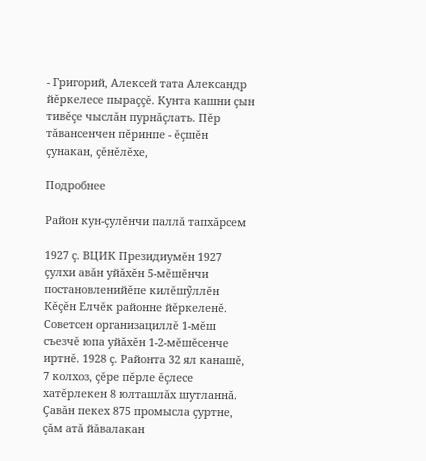- Григорий, Алексей тата Александр йĕркелесе пыраççĕ. Кунта кашни çын тивĕçе чыслăн пурнăçлать. Пĕр тăвансенчен пĕринпе - ĕçшĕн çунакан, çĕнĕлĕхе,

Подробнее

Район кун-çулĕнчи паллă тапхăрсем

1927 ç. ВЦИК Президиумĕн 1927 çулхи авăн уйăхĕн 5-мĕшĕнчи постановленийĕпе килĕшỹллĕн Кĕçĕн Елчĕк районне йĕркеленĕ. Советсен организациллĕ 1-мĕш съезчĕ юпа уйăхĕн 1-2-мĕшĕсенче иртнĕ. 1928 ç. Районта 32 ял канашĕ, 7 колхоз, çĕре пĕрле ĕçлесе хатĕрлекен 8 юлташлăх шутланнă. Çавăн пекех 875 промысла çуртне, çăм атă йăвалакан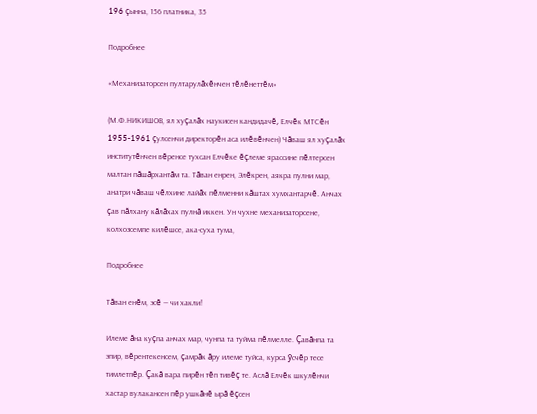196 çынна, 156 платника, 35

Подробнее

«Механизаторсен пултарулăхĕнчен тĕлĕнеттĕм»

(М.Ф.НИКИШОВ, ял хуçалăх наукисен кандидачĕ, Елчĕк МТСĕн 1955-1961 çулсенчи директорĕн аса илĕвĕнчен) Чăваш ял хуçалăх институтĕнчен вĕренсе тухсан Елчĕке ĕçлеме ярассине пĕлтерсен малтан пăшăрхантăм та. Тăван енрен, Элĕкрен, аякра пулни мар, анатри чăваш чĕлхине лайăх пĕлменни кăштах хумхантарчĕ. Анчах çав пăлхану кăлăхах пулнă иккен. Ун чухне механизаторсене, колхозсемпе килĕшсе, ака-суха тума,

Подробнее

Тăван енĕм, эсĕ — чи хакли!

Илеме ăна куçпа анчах мар, чунпа та туйма пĕлмелле. Çавăнпа та эпир, вĕрентекенсем, çамрăк ăру илеме туйса, курса ỹсчĕр тесе тимлетпĕр. Çакă вара пирĕн тĕп тивĕç те. Аслă Елчĕк шкулĕнчи хастар вулакансен пĕр ушкăнĕ ырă ĕçсен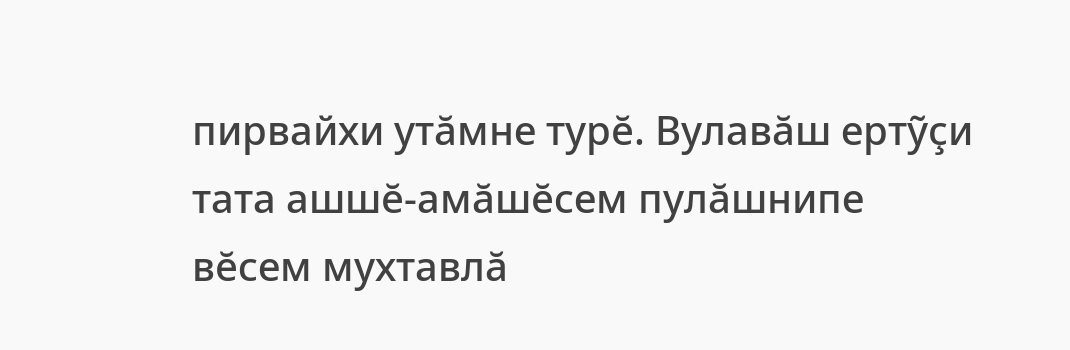пирвайхи утăмне турĕ. Вулавăш ертỹçи тата ашшĕ-амăшĕсем пулăшнипе вĕсем мухтавлă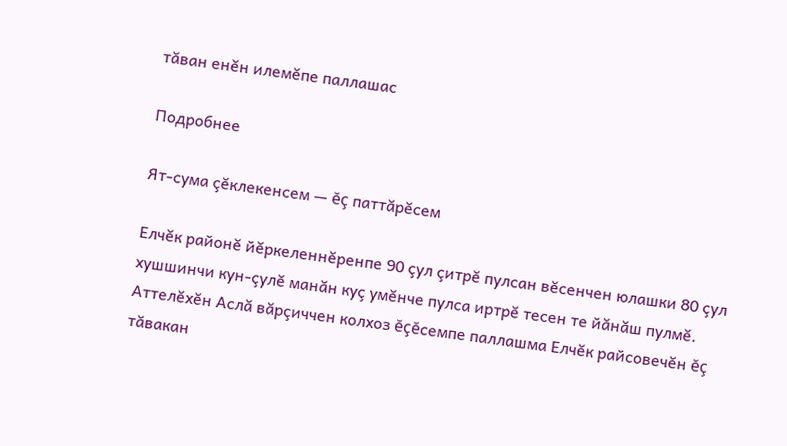тăван енĕн илемĕпе паллашас

Подробнее

Ят-сума çĕклекенсем — ĕç паттăрĕсем

Елчĕк районĕ йĕркеленнĕренпе 90 çул çитрĕ пулсан вĕсенчен юлашки 80 çул хушшинчи кун-çулĕ манăн куç умĕнче пулса иртрĕ тесен те йăнăш пулмĕ. Аттелĕхĕн Аслă вăрçиччен колхоз ĕçĕсемпе паллашма Елчĕк райсовечĕн ĕç тăвакан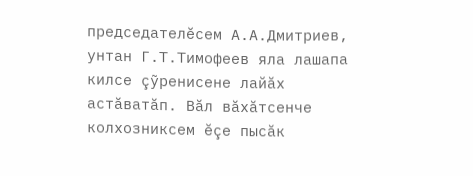председателĕсем А.А.Дмитриев, унтан Г.Т.Тимофеев яла лашапа килсе çỹренисене лайăх астăватăп. Вăл вăхăтсенче колхозниксем ĕçе пысăк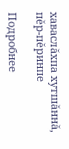хаваслăхпа хутшăннă, пĕр-пĕринпе

Подробнее